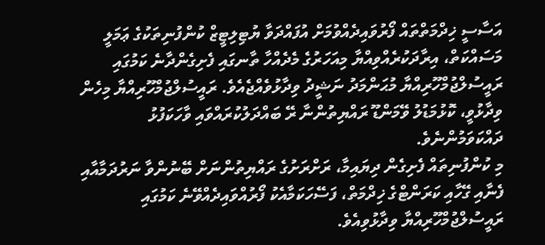އަސާސީ ޚިދްމަތްތައް ފޯރުވައިދެއްވުމަށް އުފައްދަވާ ޔުޓިލިޓީޒް ކުންފުނިތަކުގެ ޢަމަލީ މަސައްކަތް، އިރާދަކުރެއްވިއްޔާ މިއަހަރުގެ މެދެއްހާ ތާނގައި ފެށިގެންދާނެ ކަމުގައި ރައީސުލްޖުމްހޫރިއްޔާ މުޙަންމަދު ނަޝީދު ވިދާޅުވެއްޖެއެވެ. ރައީސުލްޖުމްހޫރިއްޔާ މިހެން ވިދާޅުވީ، ކޮޅުމަޑުލު ވޭމަންޑޫ ރައްޔިތުންނާ ރޭ ބައްދަލުކުރައްވައި ވާހަކަފުޅު ދައްކަވަމުންނެވެ.
މި ކުންފުނިތައް ފެށިގެން ދިޔައިމާ، ރަށްރަށުގެ ރައްޔިތުންނަށް ބޭނުންވާ ނަރުދަމާއާއި ފެނާއި ގޭހާއި ކަރަންޓްގެ ޚިދްމަތް، ފަސޭހަކަމާއެކު ފޯރުއްވައިދެއްވޭނެ ކަމުގައި ރައީސުލްޖުމްހޫރިއްޔާ ވިދާޅުވިއެވެ.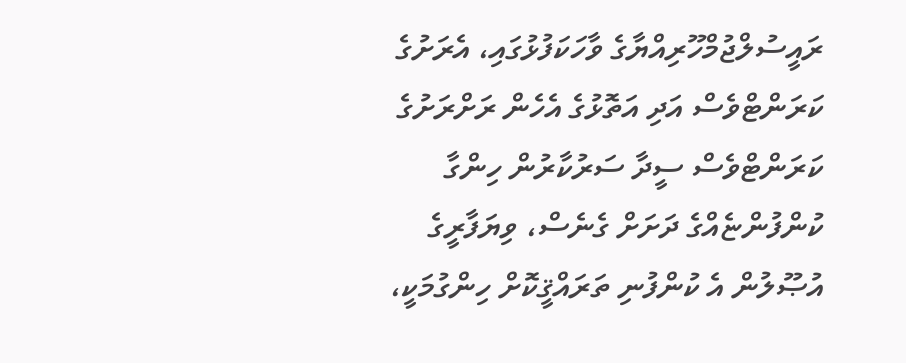ރައީސުލްޖުމްހޫރިއްޔާގެ ވާހަކަފުޅުގައި، އެރަށުގެ ކަރަންޓްވެސް އަދި އަތޮޅުގެ އެހެން ރަށްރަށުގެ ކަރަންޓްވެސް ސީދާ ސަރުކާރުން ހިންގާ ކުންފުންޏެއްގެ ދަށަށް ގެނެސް، ވިޔަފާރީގެ އުޞޫލުން އެ ކުންފުނި ތަރައްޤީކޮށް ހިންގުމަކީ،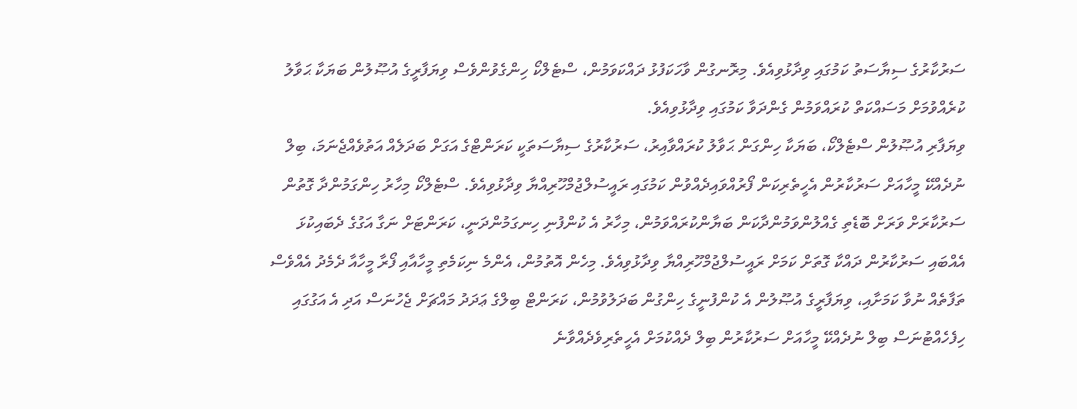ސަރުކާރުގެ ސިޔާސަތު ކަމުގައި ވިދާޅުވިއެވެ. މިރޮނގުން ވާހަކަފުޅު ދައްކަވަމުން، ސްޓެލްކޯ ހިންގެވުންވެސް ވިޔަފާރީގެ އުޞޫލުން ބަޔަކާ ޙަވާލު ކުރެއްވުމަށް މަސައްކަތް ކުރައްވަމުން ގެންދަވާ ކަމުގައި ވިދާޅުވިއެވެ.
ވިޔަފާރި އުޞޫލުން ސްޓެލްކޯ، ބަޔަކާ ހިންގަން ޙަވާލު ކުރައްވާއިރު، ސަރުކާރުގެ ސިޔާސަތަކީ ކަރަންޓްގެ އަގަށް ބަދަލެއް އަތުވެއްޖެނަމަ، ބިލް ނުދެއްކޭ މީހާއަށް ސަރުކާރުން އެހީތެރިކަން ފޯރުއްވައިދެއްވުން ކަމުގައި ރައީސުލްޖުމްހޫރިއްޔާ ވިދާޅުވިއެވެ. ސްޓެލްކޯ މިހާރު ހިންގަމުންދާ ގޮތުން ސަރުކާރަށް ވަރަށް ބޮޑެތި ގެއްލުންވަމުންދާކަން ބަޔާންކުރައްވަމުން، މިހާރު އެ ކުންފުނި ހިނގަމުންދަނީ، ކަރަންޓަށް ނަގާ އަގުގެ ދެބައިކުޅަ އެއްބައި ސަރުކާރުން ދައްކާ ގޮތަށް ކަމަށް ރައީސުލްޖުމްހޫރިއްޔާ ވިދާޅުވިއެވެ. މިހެން އޮތުމުން، އެންމެ ނިކަމެތި މީހާއާއި ފޯރާ މީހާއާ ދެމެދު އެއްވެސް ތަފާތެއް ނުވާ ކަމަށާއި، ވިޔަފާރީގެ އުޞޫލުން އެ ކުންފުނީގެ ހިންގުން ބަދަލުވުމުން، ކަރަންޓް ބިލްގެ ޢަދަދު މައްޗަށް ޖެހުނަސް އަދި އެ އަގުގައި ހިފެހެއްޓުނަސް ބިލް ނުދެއްކޭ މީހާއަށް ސަރުކާރުން ބިލް ދެއްކުމަށް އެހީތެރިވެދެއްވާނެ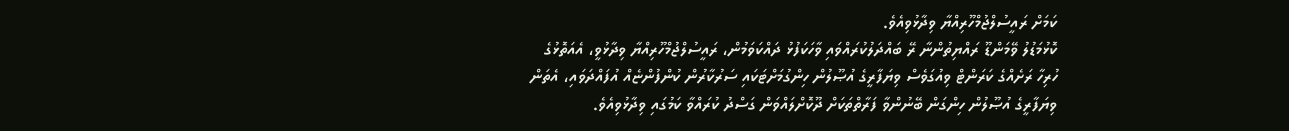ކަމަށް ރައީސުލްޖުމްހޫރިއްޔާ ވިދާޅުވިއެވެ.
ކޮޅުމަޑުލު ވޭމަންޑޫ ރައްޔިތުންނާ ރޭ ބައްދަލުކުރައްވައި ވާހަކަފުޅު ދައްކަވަމުން، ރައީސުލްޖުމްހޫރިއްޔާ ވިދާޅުވީ، އެއަތޮޅުގެ ހުރިހާ ރަށެއްގެ ކަރަންޓް ވިއުގަވެސް ވިޔަފާރީގެ އުޞޫލުން ހިންގުމަށްޓަކައި ސަރުކާރުން ކުންފުންޏެއް އުފައްދަވައި، އެތަން ވިޔަފާރީގެ އުޞޫލުން ހިންގަން ބޭނުންވާ ފަރާތްތަކަށް ދޫކޮށްލައްވަން ގަސްދު ކުރައްވާ ކަމުގައި ވިދާޅުވިއެވެ.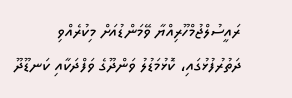ރައީސުލްޖުމްހޫރިއްޔާ ވޭމަންޑުއަށް މިކުރެއްވި ދަތުރުފުޅުގައި، ކޮޅުމަޑުލު ވަންދޫގެ ވަފްދަކާއި ކަނޑޫދޫ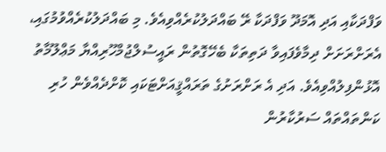ވަފްދަކާއި އަދި އޮމަދޫ ވަފްދަކާ ރޭ ބައްދަލުކުރެއްވިއެވެ. މި ބައްދަލުކުރެއްވުމުގައި، އެރަށްރަށަށް ދިމާވެފައިވާ ދަތިތަކާ ބެހޭގޮތުން ރައީސުލްޖުމްހޫރިއްޔާ މަޢްލޫމާތު އޮޅުންފިލުއްވިއެވެ. އަދި އެ ރަށްރަށުގެ ތަރައްޤީއަށްޓަކައި ކޮށްދެއްވެން ހުރި ކަންތައްތައް ސަރުކާރުން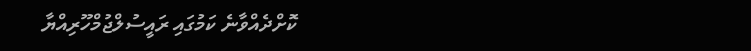ކޮށްދެއްވާނެ ކަމުގައި ރައީސުލްޖުމްހޫރިއްޔާ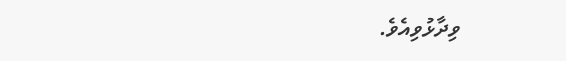ވިދާޅުވިއެވެ.